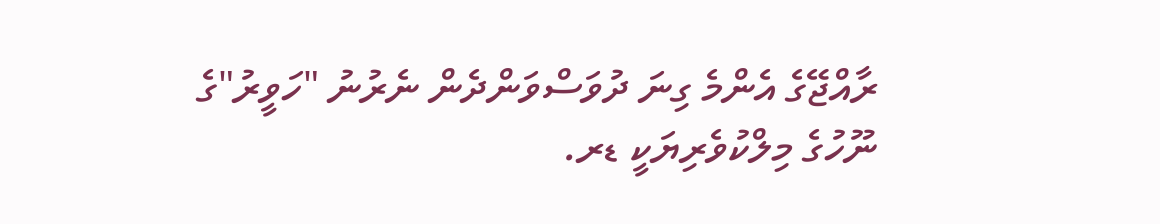ރާއްޖޭގެ އެންމެ ގިނަ ދުވަސްވަންދެން ނެރުނު "ހަވީރު"ގެ ނޫހުގެ މިލްކުވެރިޔަކީ ޑރ.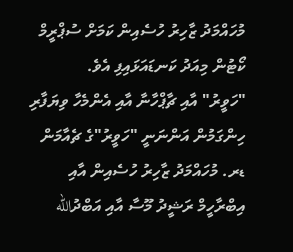މުހައްމަދު ޒާހިރު ހުސެއިން ކަމަށް ސުޕްރީމް ކޯޓުން މިއަދު ކަނޑައަޅައިފި އެވެ.
"ހަވީރު" އާއި ޗާޕްހާނާ އާއި އެންމެހާ ވިޔަފާރި ހިންގަމުން އަންނަނީ "ހަވީރު"ގެ ޗެއާމަން ޑރ. މުހައްމަދު ޒާހިރު ހުސެއިން އާއި އިބްރާހީމް ރަޝީދު މޫސާ އާއި އަބްދުالله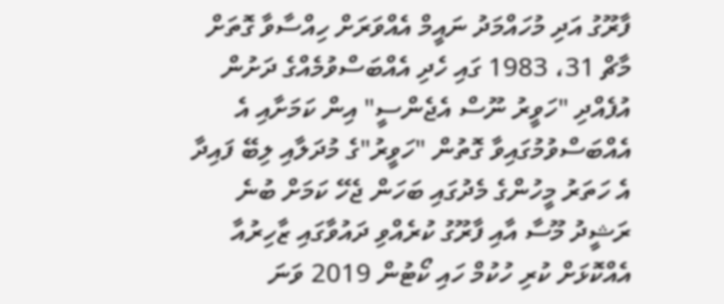ފާރޫގު އަދި މުހައްމަދު ނައީމް އެއްވަރަށް ހިއްސާވާ ގޮތަށް މާޗް 31، 1983 ގައި ހެދި އެއްބަސްވުމެއްގެ ދަށުން އުފެއްދި "ހަވީރު ނޫސް އެޖެންސީ" އިން ކަމަށާއި އެ އެއްބަސްވުމުގައިވާ ގޮތުން "ހަވީރު"ގެ މުދަލާއި ލިބޭ ފައިދާ އެ ހަތަރު މީހުންގެ މެދުގައި ބަހަން ޖެހޭ ކަމަށް ބުނެ ރަޝީދު މޫސާ އާއި ފާރޫގު ކުރެއްވި ދައުވާގައި ޒާހިރުއާ އެއްކޮޅަށް ކުރި ހުކުމް ހައި ކޯޓުން 2019 ވަނަ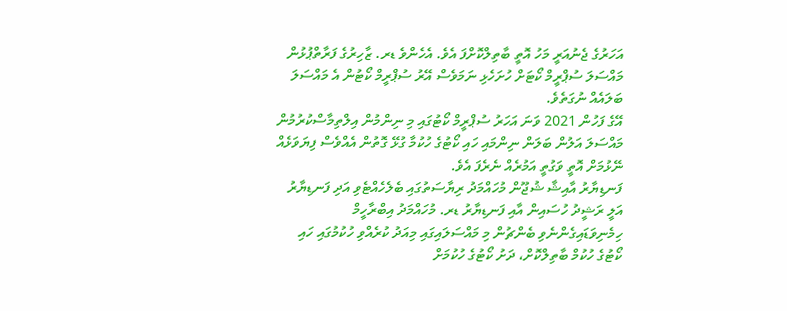އަހަރުގެ ޖެނުއަރީ މަހު އޮތީ ބާތިލްކޮށްފަ އެވެ. އެހެންވެ ޑރ. ޒާހިރުގެ ފަރާތްޕުޅުން މައްސަލަ ސުޕްރީމް ކޯޓަށް ހުށަހެޅި ނަމަވެސް އޭރު ސުޕްރީމް ކޯޓުން އެ މައްސަލަ ބަލައެއް ނުގަތެވެ.
އޭގެ ފަހުން 2021 ވަނަ އަހަރު ސުޕްރީމް ކޯޓުގައި މި ނިންމުން އިލްތިމާސްކުރުމުން މައްސަލަ އަލުން ބަލަން ނިންމައި ހައި ކޯޓުގެ ހުކުމާ ގުޅޭ ގޮތުން އެއްވެސް ފިޔަވަޅެއް ނޭޅުމަށް އޮތީ ވަގުތީ އަމުރެއް ނެރެފަ އެވެ.
ފަނޑިޔާރު އާއިޝާ ޝުޖޫން މުހައްމަދު ރިޔާސަތުގައި ބެލެހެއްޓެވި އަދި ފަނޑިޔާރު އަލީ ރަޝީދު ހުސައިން އާއި ފަނޑިޔާރު ޑރ. މުހައްމަދު އިބްރާހީމް ހިމެނިވަޑައިގެންނެވި ބެންޗުން މި މައްސަލައިގައި މިއަދު ކުރެއްވި ހުކުމުގައި ހައި ކޯޓުގެ ހުކުމް ބާތިލްކޮށް، ދަށު ކޯޓުގެ ހުކުމަށް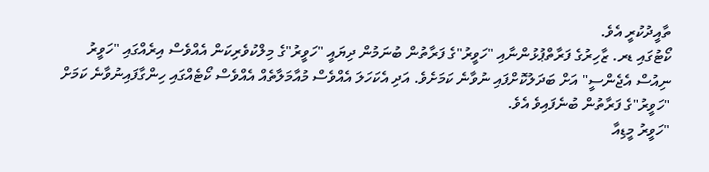ތާއީދުކުރީ އެވެ.
ކޯޓުގައި ޑރ. ޒާހިރުގެ ފަރާތްޕުޅުންނާއި "ހަވީރު"ގެ ފަރާތުން ބުނަމުން ދިޔައީ "ހަވީރު"ގެ މިލްކުވެރިކަން އެއްވެސް އިރެއްގައި "ހަވީރު ނިއުސް އެޖެންސީ" އަށް ބަދަލުކޮށްފައި ނުވާނެ ކަމަށެވެ. އަދި އެކަހަލަ އެއްވެސް މުއާމަލާތެއް އެއްވެސް ކޯޓެއްގައި ހިންގާފައިނުވާނެ ކަމަށް "ހަވީރު"ގެ ފަރާތުން ބުނެފައިވެ އެވެ.
"ހަވީރު މީޑިއާ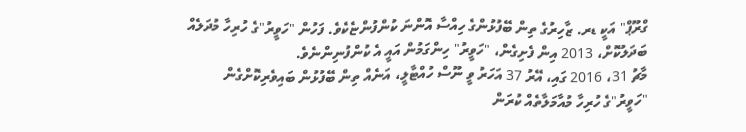ގްރޫޕް" އަކީ ޑރ. ޒާހިރުގެ ތިން ބޭފުޅުންގެ ހިއްސާ އޮންނަ ކުންފުންޏެކެވެ. ފަހުން "ހަވީރު"ގެ ހުރިހާ މުދަލެއް ބަދަލުކޮށް، 2013 އިން ފެށިގެން، "ހަވީރު" ހިންގަމުން އައީ އެ ކުންފުނިންނެވެ.
މާޗު 31، 2016 ގައި، އޭރު 37 އަހަރު ވީ ނޫސް ހުއްޓާލީ، އަނެއް ތިން ބޭފުޅުން ބައިވެރިކޮށްގެން "ހަވީރު"ގެ ހުރިހާ މުއާމަލާތެއް ކުރަން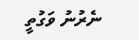ނެރުނު ވަގުތީ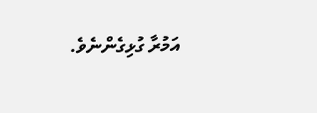އަމުރާ ގުޅިގެންނެވެ.